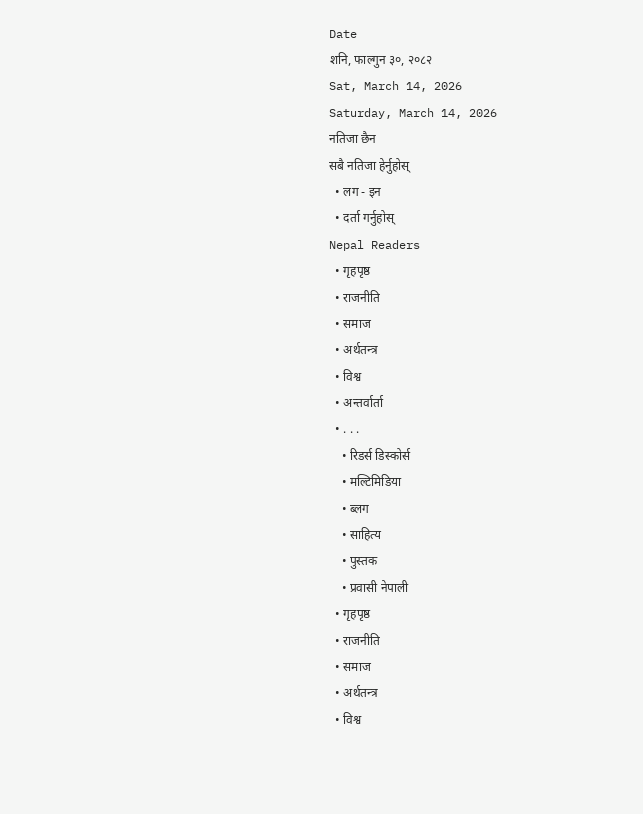Date
शनि, फाल्गुन ३०, २०८२
Sat, March 14, 2026
Saturday, March 14, 2026
नतिजा छैन
सबै नतिजा हेर्नुहोस्
  • लग - इन
  • दर्ता गर्नुहोस्
Nepal Readers
  • गृहपृष्ठ
  • राजनीति
  • समाज
  • अर्थतन्त्र
  • विश्व
  • अन्तर्वार्ता
  • . . .
    • रिडर्स डिस्कोर्स
    • मल्टिमिडिया
    • ब्लग
    • साहित्य
    • पुस्तक
    • प्रवासी नेपाली
  • गृहपृष्ठ
  • राजनीति
  • समाज
  • अर्थतन्त्र
  • विश्व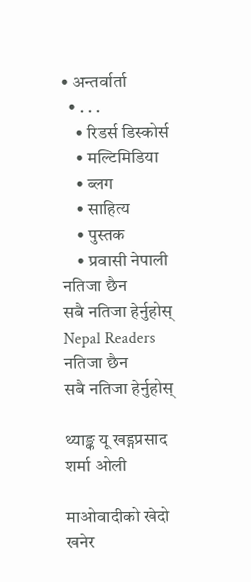• अन्तर्वार्ता
  • . . .
    • रिडर्स डिस्कोर्स
    • मल्टिमिडिया
    • ब्लग
    • साहित्य
    • पुस्तक
    • प्रवासी नेपाली
नतिजा छैन
सबै नतिजा हेर्नुहोस्
Nepal Readers
नतिजा छैन
सबै नतिजा हेर्नुहोस्

थ्याङ्क यू खड्गप्रसाद शर्मा ओली

माओवादीको खेदो खनेर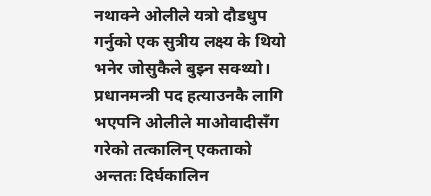नथाक्ने ओलीले यत्रो दौडधुप गर्नुको एक सुत्रीय लक्ष्य के थियो भनेर जोसुकैले बुझ्न सक्थ्यो। प्रधानमन्त्री पद हत्याउनकै लागि भएपनि ओलीले माओवादीसँग गरेको तत्कालिन् एकताको अन्ततः दिर्घकालिन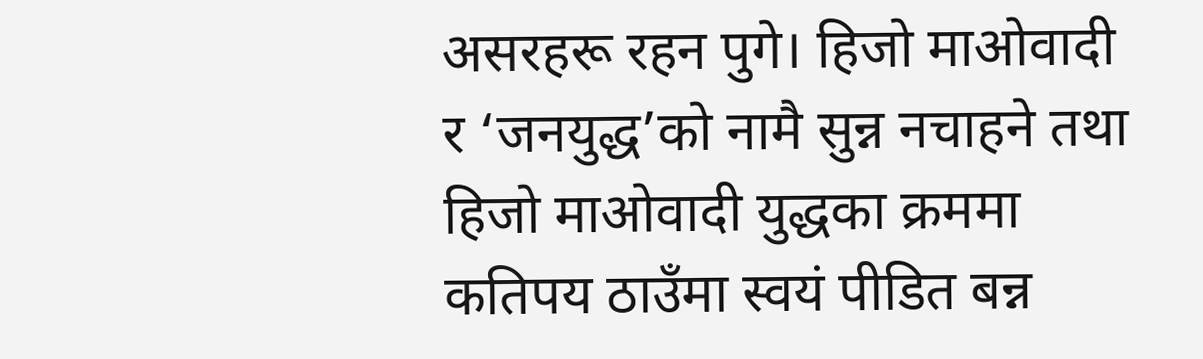असरहरू रहन पुगे। हिजो माओवादी र ‘जनयुद्ध’को नामै सुन्न नचाहने तथा हिजो माओवादी युद्धका क्रममा कतिपय ठाउँमा स्वयं पीडित बन्न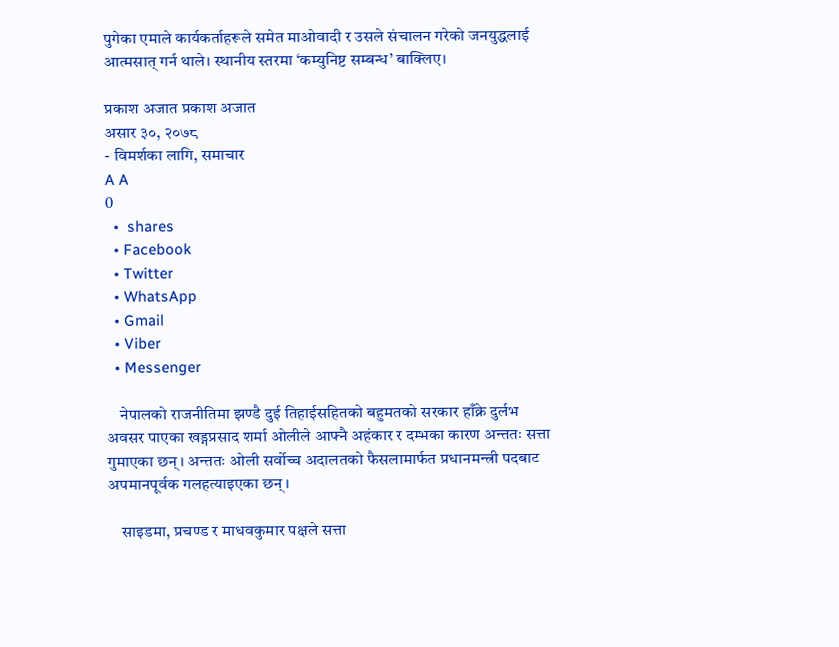पुगेका एमाले कार्यकर्ताहरूले समेत माओवादी र उसले संचालन गरेको जनयुद्धलाई आत्मसात् गर्न थाले। स्थानीय स्तरमा ‘कम्युनिष्ट सम्बन्ध’ बाक्लिए।

प्रकाश अजात प्रकाश अजात
असार ३०, २०७८
- विमर्शका लागि, समाचार
A A
0
  •  shares
  • Facebook
  • Twitter
  • WhatsApp
  • Gmail
  • Viber
  • Messenger

    नेपालको राजनीतिमा झण्डै दुई तिहाईसहितको बहुमतको सरकार हाँक्ने दुर्लभ अवसर पाएका खड्गप्रसाद शर्मा ओलीले आफ्नै अहंकार र दम्भका कारण अन्ततः सत्ता गुमाएका छन्। अन्ततः ओली सर्वोच्च अदालतको फैसलामार्फत प्रधानमन्त्री पदबाट अपमानपूर्वक गलहत्याइएका छन्।

    साइडमा, प्रचण्ड र माधवकुमार पक्षले सत्ता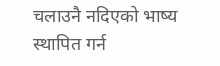चलाउनै नदिएको भाष्य स्थापित गर्न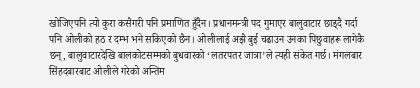खोजिएपनि त्यो कुरा कसैगरी पनि प्रमाणित हुँदैन। प्रधानमन्त्री पद गुमाएर बालुवाटार छाड्दै गर्दा पनि ओलीको हठ र दम्भ भने सकिएको छैन। ओलीलाई अझै बुई चढाउन उनका पिछुवाहरू लागेकै छन्, बालुवाटारदेखि बालकोटसम्मको बुधवारको ‘लतरपतर जात्रा’ले त्यही संकेत गर्छ। मंगलबार सिंहदबारबाट ओलीले गरेको अन्तिम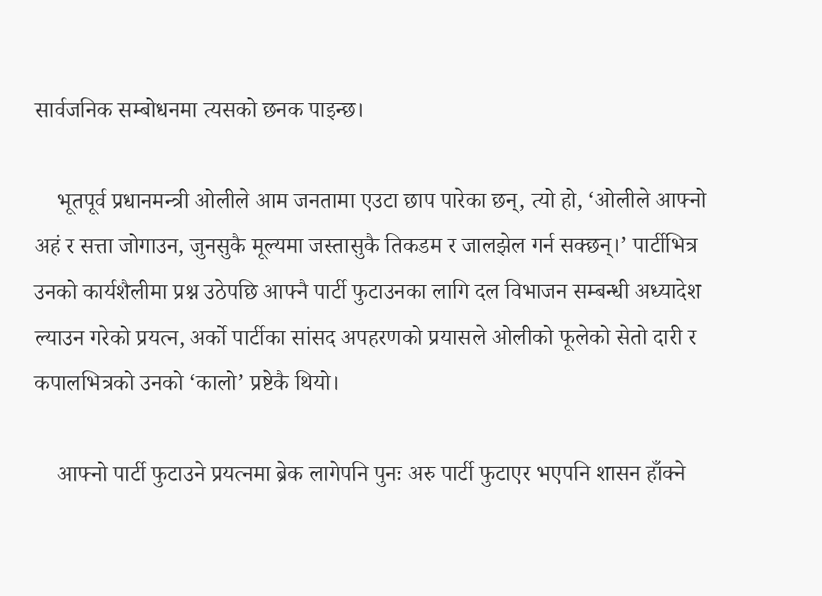सार्वजनिक सम्बोधनमा त्यसको छनक पाइन्छ।

    भूतपूर्व प्रधानमन्त्री ओलीले आम जनतामा एउटा छाप पारेका छन्, त्यो हो, ‘ओलीले आफ्नो अहं र सत्ता जोगाउन, जुनसुकै मूल्यमा जस्तासुकै तिकडम र जालझेल गर्न सक्छन्।’ पार्टीभित्र उनको कार्यशैलीमा प्रश्न उठेपछि आफ्नै पार्टी फुटाउनका लागि दल विभाजन सम्बन्धी अध्यादेश ल्याउन गरेको प्रयत्न, अर्को पार्टीका सांसद अपहरणको प्रयासले ओलीको फूलेको सेतो दारी र कपालभित्रको उनको ‘कालो’ प्रष्टेकै थियो।

    आफ्नो पार्टी फुटाउने प्रयत्नमा ब्रेक लागेपनि पुनः अरु पार्टी फुटाएर भएपनि शासन हाँक्ने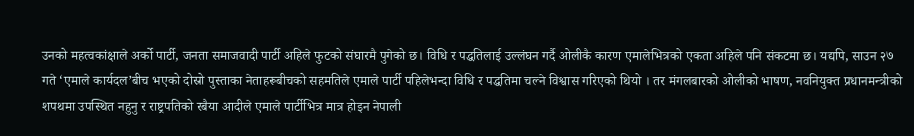उनको महत्वकांक्षाले अर्को पार्टी, जनता समाजवादी पार्टी अहिले फुटको संघारमै पुगेको छ। विधि र पद्धतिलाई उल्लंघन गर्दै ओलीकै कारण एमालेभित्रको एकता अहिले पनि संकटमा छ। यद्यपि, साउन २७ गते ‘एमाले कार्यदल’बीच भएको दोस्रो पुस्ताका नेताहरूबीचको सहमतिले एमाले पार्टी पहिलेभन्दा विधि र पद्धतिमा चल्ने विश्वास गरिएको थियो । तर मंगलबारको ओलीको भाषण, नवनियुक्त प्रधानमन्त्रीको शपथमा उपस्थित नहुनु र राष्ट्रपतिको रबैया आदीले एमाले पार्टीभित्र मात्र होइन नेपाली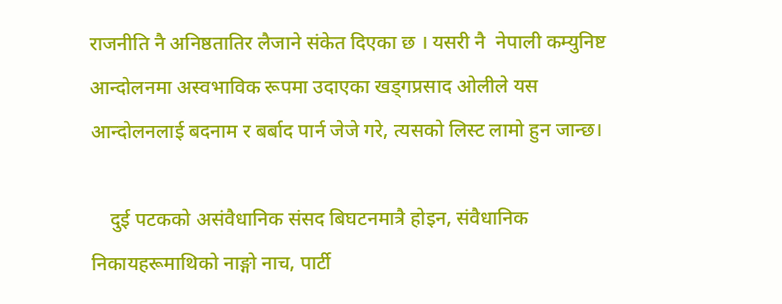राजनीति नै अनिष्ठतातिर लैजाने संकेत दिएका छ । यसरी नै  नेपाली कम्युनिष्ट आन्दोलनमा अस्वभाविक रूपमा उदाएका खड्गप्रसाद ओलीले यस आन्दोलनलाई बदनाम र बर्बाद पार्न जेजे गरे, त्यसको लिस्ट लामो हुन जान्छ।

    दुई पटकको असंवैधानिक संसद बिघटनमात्रै होइन, संवैधानिक निकायहरूमाथिको नाङ्गो नाच, पार्टी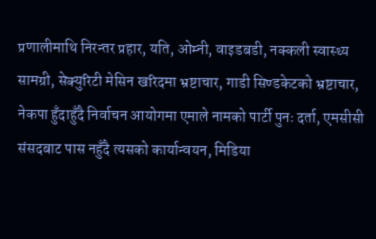प्रणालीमाथि निरन्तर प्रहार, यति, ओम्नी, वाइडबडी, नक्कली स्वास्थ्य सामग्री, सेक्युरिटी मेसिन खरिदमा भ्रष्टाचार, गाडी सिण्डकेटको भ्रष्टाचार, नेकपा हुँदाहुँदै निर्वाचन आयोगमा एमाले नामको पार्टी पुनः दर्ता, एमसीसी संसदबाट पास नहुँदै त्यसको कार्यान्वयन, मिडिया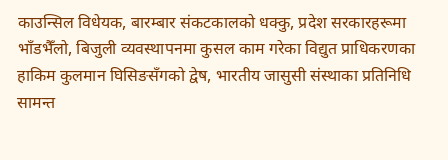काउन्सिल विधेयक, बारम्बार संकटकालको धक्कु, प्रदेश सरकारहरूमा भाँडभैँलो, बिजुली व्यवस्थापनमा कुसल काम गरेका विद्युत प्राधिकरणका हाकिम कुलमान घिसिङसँगको द्वेष, भारतीय जासुसी संस्थाका प्रतिनिधि सामन्त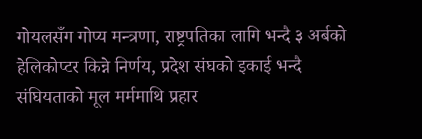गोयलसँग गोप्य मन्त्रणा, राष्ट्रपतिका लागि भन्दै ३ अर्बको हेलिकोप्टर किन्ने निर्णय, प्रदेश संघको इकाई भन्दै संघियताको मूल मर्ममाथि प्रहार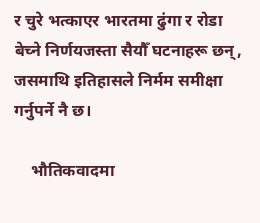र चुरे भत्काएर भारतमा ढुंगा र रोडा बेच्ने निर्णयजस्ता सैयौँ घटनाहरू छन्, जसमाथि इतिहासले निर्मम समीक्षा गर्नुपर्ने नै छ।

    भौतिकवादमा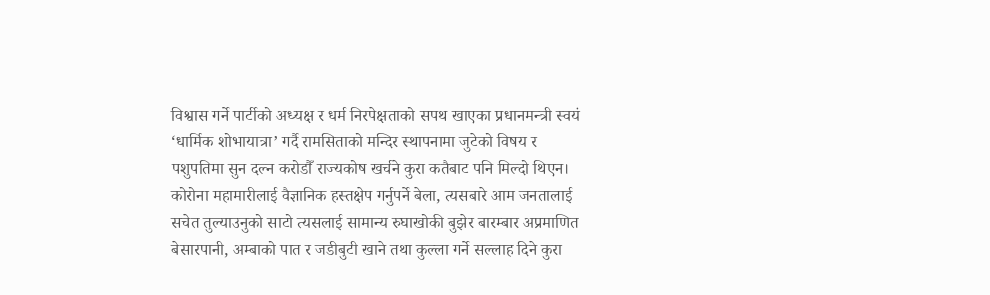विश्वास गर्ने पार्टीको अध्यक्ष र धर्म निरपेक्षताको सपथ खाएका प्रधानमन्त्री स्वयं ‘धार्मिक शोभायात्रा’ गर्दै रामसिताको मन्दिर स्थापनामा जुटेको विषय र पशुपतिमा सुन दल्न करोडौँ राज्यकोष खर्चने कुरा कतैबाट पनि मिल्दो थिएन। कोरोना महामारीलाई वैज्ञानिक हस्तक्षेप गर्नुपर्ने बेला, त्यसबारे आम जनतालाई सचेत तुल्याउनुको साटो त्यसलाई सामान्य रुघाखोकी बुझेर बारम्बार अप्रमाणित बेसारपानी, अम्बाको पात र जडीबुटी खाने तथा कुल्ला गर्ने सल्लाह दिने कुरा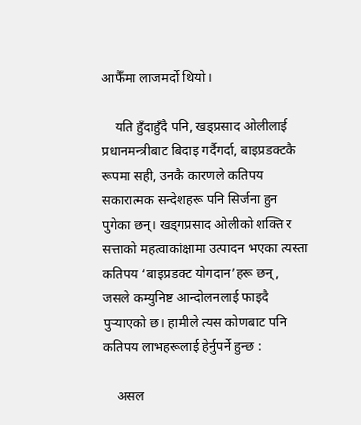आफैँमा लाजमर्दो थियो।

    यति हुँदाहुँदै पनि, खड्प्रसाद ओलीलाई प्रधानमन्त्रीबाट बिदाइ गर्दैगर्दा, बाइप्रडक्टकै रूपमा सही, उनकै कारणले कतिपय सकारात्मक सन्देशहरू पनि सिर्जना हुन पुगेका छन्। खड्गप्रसाद ओलीको शक्ति र सत्ताको महत्वाकांक्षामा उत्पादन भएका त्यस्ता कतिपय ‘बाइप्रडक्ट योगदान’हरू छन्, जसले कम्युनिष्ट आन्दोलनलाई फाइदै पुर्‍याएको छ। हामीले त्यस कोणबाट पनि कतिपय लाभहरूलाई हेर्नुपर्ने हुन्छ :

    असल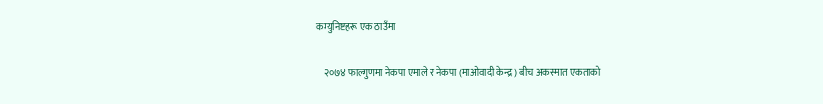कम्युनिष्टहरू एक ठाउँमा

    २०७४ फाल्गुणमा नेकपा एमाले र नेकपा (माओवादी केन्द्र) बीच अकस्मात एकताको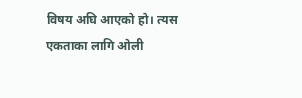विषय अघि आएको हो। त्यस एकताका लागि ओली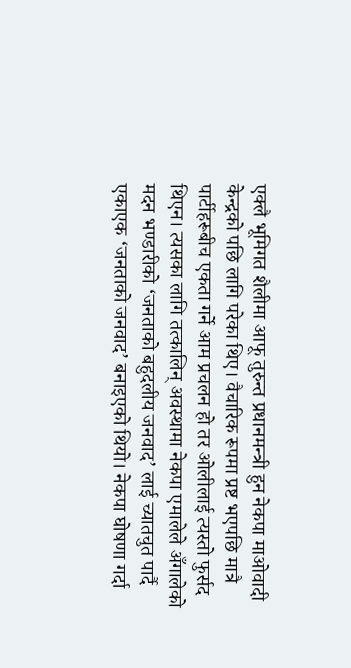एक्लै भूमिगत शैलीमा आफू तुरुन्त प्रधानमन्त्री हुन नेकपा माओवादी केन्द्रको पछि लागि परेका थिए। वैचारिक रूपमा प्रष्ट भएपछि मात्रै पार्टीहरूबीच एकता गर्ने आम प्रचलन हो तर ओलीलाई त्यस्तो फुर्सद थिएन। त्यसका लागि तत्कालिन् अवस्थामा नेकपा एमालेले अँगालेको मदन भण्डारीको ‘जनताको बहुदलीय जनवाद’ लाई च्यातचुत पार्दै एकाएक ‘जनताको जनवाद’ बनाइएको थियो। नेकपा घोषणा गर्दा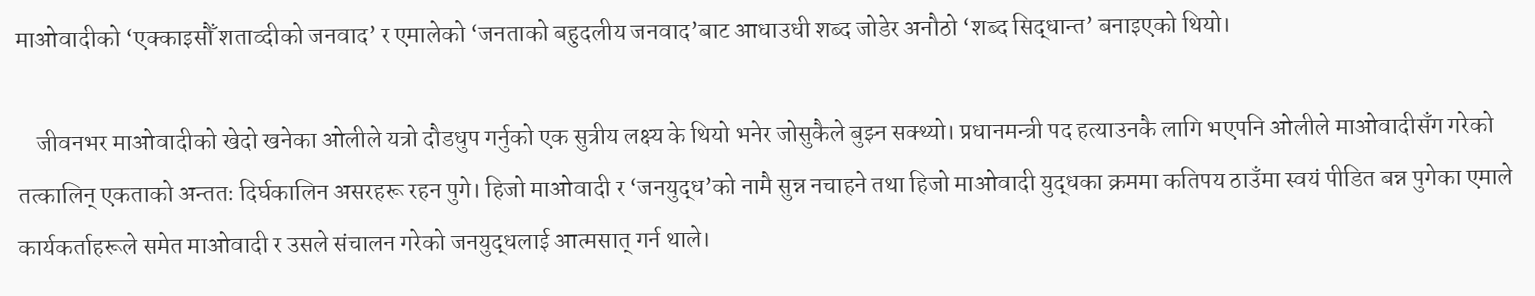माओवादीको ‘एक्काइसौँ शताव्दीको जनवाद’ र एमालेको ‘जनताको बहुदलीय जनवाद’बाट आधाउधी शब्द जोडेर अनौठो ‘शब्द सिद्धान्त’ बनाइएको थियो।

    जीवनभर माओवादीको खेदो खनेका ओलीले यत्रो दौडधुप गर्नुको एक सुत्रीय लक्ष्य के थियो भनेर जोसुकैले बुझ्न सक्थ्यो। प्रधानमन्त्री पद हत्याउनकै लागि भएपनि ओलीले माओवादीसँग गरेको तत्कालिन् एकताको अन्ततः दिर्घकालिन असरहरू रहन पुगे। हिजो माओवादी र ‘जनयुद्ध’को नामै सुन्न नचाहने तथा हिजो माओवादी युद्धका क्रममा कतिपय ठाउँमा स्वयं पीडित बन्न पुगेका एमाले कार्यकर्ताहरूले समेत माओवादी र उसले संचालन गरेको जनयुद्धलाई आत्मसात् गर्न थाले।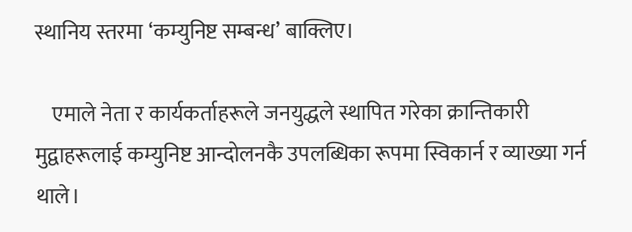स्थानिय स्तरमा ‘कम्युनिष्ट सम्बन्ध’ बाक्लिए।

    एमाले नेता र कार्यकर्ताहरूले जनयुद्धले स्थापित गरेका क्रान्तिकारी मुद्वाहरूलाई कम्युनिष्ट आन्दोलनकै उपलब्धिका रूपमा स्विकार्न र व्याख्या गर्न थाले।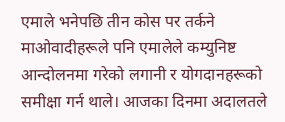एमाले भनेपछि तीन कोस पर तर्कने माओवादीहरूले पनि एमालेले कम्युनिष्ट आन्दोलनमा गरेको लगानी र योगदानहरूको समीक्षा गर्न थाले। आजका दिनमा अदालतले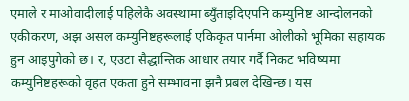एमाले र माओवादीलाई पहिलेकै अवस्थामा ब्युँताइदिएपनि कम्युनिष्ट आन्दोलनको एकीकरण, अझ असल कम्युनिष्टहरूलाई एकिकृत पार्नमा ओलीको भूमिका सहायक हुन आइपुगेको छ। र, एउटा सैद्धान्तिक आधार तयार गर्दै निकट भविष्यमा कम्युनिष्टहरूको वृहत एकता हुने सम्भावना झनै प्रबल देखिन्छ। यस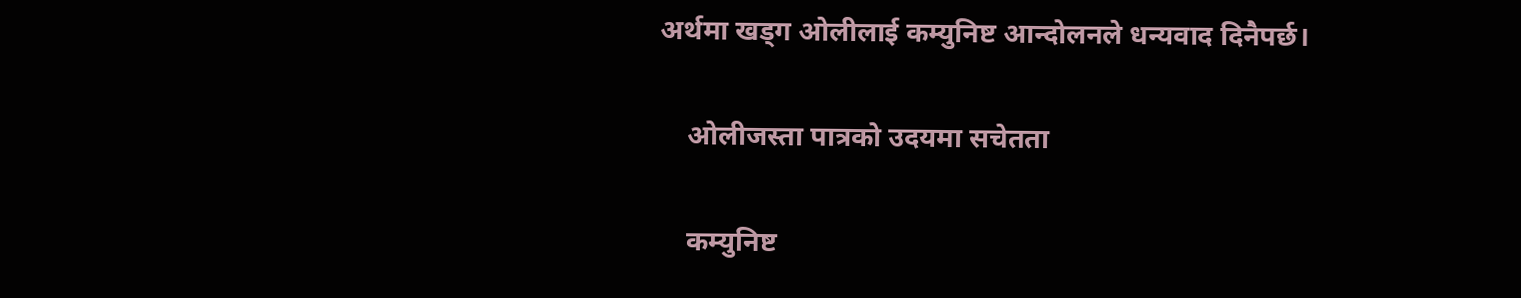अर्थमा खड्ग ओलीलाई कम्युनिष्ट आन्दोलनले धन्यवाद दिनैपर्छ।

    ओलीजस्ता पात्रको उदयमा सचेतता

    कम्युनिष्ट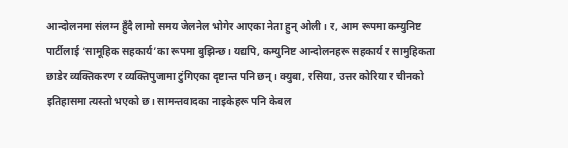आन्दोलनमा संलग्न हुँदै लामो समय जेलनेल भोगेर आएका नेता हुन् ओली। र, आम रूपमा कम्युनिष्ट पार्टीलाई ‘सामूहिक सहकार्य’का रूपमा बुझिन्छ। यद्यपि, कम्युनिष्ट आन्दोलनहरू सहकार्य र सामुहिकता छाडेर व्यक्तिकरण र व्यक्तिपुजामा टुंगिएका दृष्टान्त पनि छन्। क्युबा, रसिया, उत्तर कोरिया र चीनको इतिहासमा त्यस्तो भएको छ। सामन्तवादका नाइकेहरू पनि केबल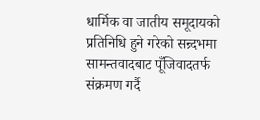धार्मिक वा जातीय समूदायको प्रतिनिधि हुने गरेको सन्र्दभमा सामन्तवादबाट पूँजिवादतर्फ संक्रमण गर्दै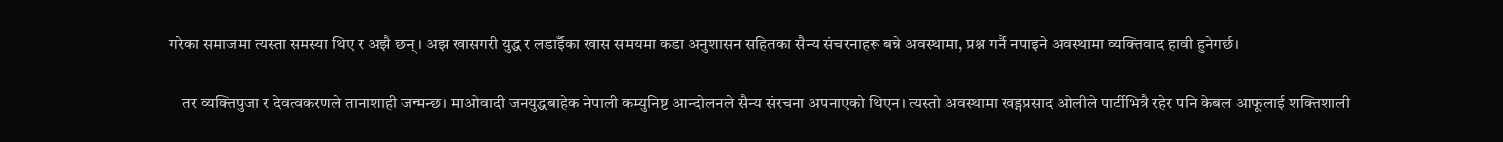गरेका समाजमा त्यस्ता समस्या थिए र अझै छन्। अझ खासगरी युद्ध र लडाईँका खास समयमा कडा अनुशासन सहितका सैन्य संचरनाहरू बन्ने अवस्थामा, प्रश्न गर्नै नपाइने अवस्थामा व्यक्तिवाद हावी हुनेगर्छ।

    तर व्यक्तिपुजा र देवत्वकरणले तानाशाही जन्मन्छ। माओवादी जनयुद्धबाहेक नेपाली कम्युनिष्ट आन्दोलनले सैन्य संरचना अपनाएको थिएन। त्यस्तो अवस्थामा खड्गप्रसाद ओलीले पार्टीभित्रै रहेर पनि केबल आफूलाई शक्तिशाली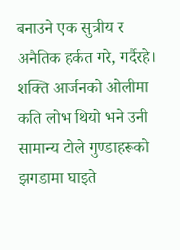बनाउने एक सुत्रीय र अनैतिक हर्कत गरे, गर्दैरहे। शक्ति आर्जनको ओलीमा कति लोभ थियो भने उनी सामान्य टोले गुण्डाहरूको झगडामा घाइते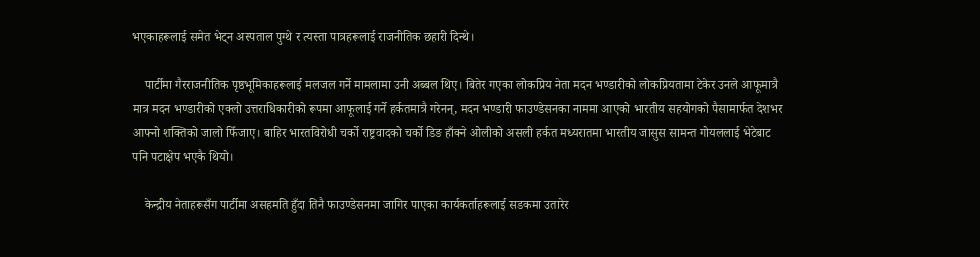भएकाहरूलाई समेत भेट्न अस्पताल पुग्थे र त्यस्ता पात्रहरूलाई राजनीतिक छहारी दिन्थे।

    पार्टीमा गैरराजनीतिक पृष्ठभूमिकाहरूलाई मलजल गर्ने मामलामा उनी अब्बल थिए। बितेर गएका लोकप्रिय नेता मदन भण्डारीको लोकप्रियतामा टेकेर उनले आफूमात्रै मात्र मदन भण्डारीको एक्लो उत्तराधिकारीको रूपमा आफूलाई गर्ने हर्कतमात्रै गरेनन्, मदन भण्डारी फाउण्डेसनका नाममा आएको भारतीय सहयोगको पैसामार्फत देशभर आफ्नो शक्तिको जालो फिँजाए। बाहिर भारतविरोधी चर्को राष्ट्रवादको चर्को डिङ हाँक्ने ओलीको असली हर्कत मध्यरातमा भारतीय जासुस सामन्त गोयललाई भेटेबाट पनि पटाक्षेप भएकै थियो।

    केन्द्रीय नेताहरूसँग पार्टीमा असहमति हुँदा तिनै फाउण्डेसनमा जागिर पाएका कार्यकर्ताहरूलाई सडकमा उतारेर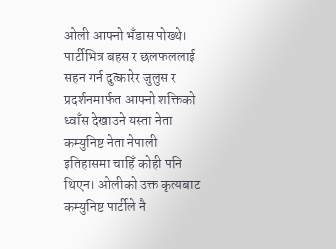ओली आफ्नो भँडास पोख्थे। पार्टीभित्र बहस र छलफललाई सहन गर्न दुत्कारेर जुलुस र प्रदर्शनमार्फत आफ्नो शक्तिको ध्वाँस देखाउने यस्ता नेता कम्युनिष्ट नेता नेपाली इतिहासमा चाहिँ कोही पनि थिएन। ओलीको उक्त कृत्यबाट कम्युनिष्ट पार्टीले नै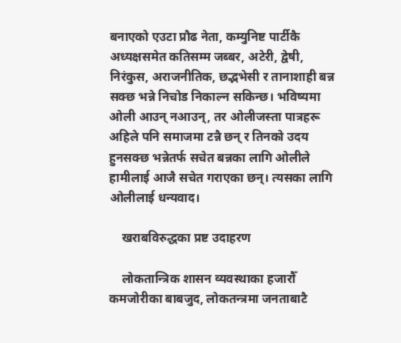बनाएको एउटा प्रौढ नेता, कम्युनिष्ट पार्टीकै अध्यक्षसमेत कतिसम्म जब्बर, अटेरी, द्वेषी, निरंकुस, अराजनीतिक, छद्भभेसी र तानाशाही बन्न सक्छ भन्ने निचोड निकाल्न सकिन्छ। भविष्यमा ओली आउन् नआउन्, तर ओलीजस्ता पात्रहरू अहिले पनि समाजमा टन्नै छन् र तिनको उदय हुनसक्छ भन्नेतर्फ सचेत बन्नका लागि ओलीले हामीलाई आजै सचेत गराएका छन्। त्यसका लागि ओलीलाई धन्यवाद।

    खराबविरुद्धका प्रष्ट उदाहरण

    लोकतान्त्रिक शासन व्यवस्थाका हजारौँ कमजोरीका बाबजुद, लोकतन्त्रमा जनताबाटै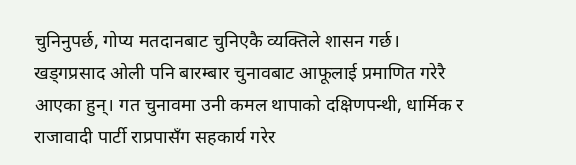चुनिनुपर्छ, गोप्य मतदानबाट चुनिएकै व्यक्तिले शासन गर्छ। खड्गप्रसाद ओली पनि बारम्बार चुनावबाट आफूलाई प्रमाणित गरेरै आएका हुन्। गत चुनावमा उनी कमल थापाको दक्षिणपन्थी, धार्मिक र राजावादी पार्टी राप्रपासँग सहकार्य गरेर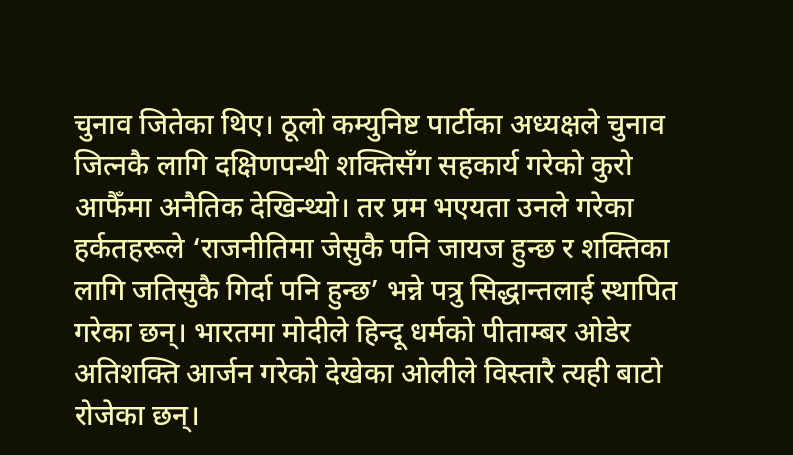चुनाव जितेका थिए। ठूलो कम्युनिष्ट पार्टीका अध्यक्षले चुनाव जित्नकै लागि दक्षिणपन्थी शक्तिसँग सहकार्य गरेको कुरो आफैँमा अनैतिक देखिन्थ्यो। तर प्रम भएयता उनले गरेका हर्कतहरूले ‘राजनीतिमा जेसुकै पनि जायज हुन्छ र शक्तिका लागि जतिसुकै गिर्दा पनि हुन्छ’ भन्ने पत्रु सिद्धान्तलाई स्थापित गरेका छन्। भारतमा मोदीले हिन्दू धर्मको पीताम्बर ओडेर अतिशक्ति आर्जन गरेको देखेका ओलीले विस्तारै त्यही बाटो रोजेका छन्।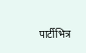पार्टीभित्र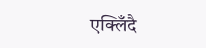एक्लिँदै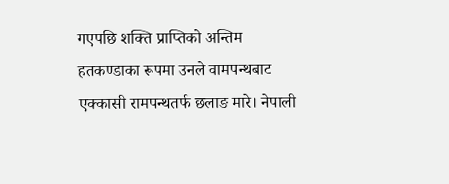गएपछि शक्ति प्राप्तिको अन्तिम हतकण्डाका रूपमा उनले वामपन्थबाट एक्कासी रामपन्थतर्फ छलाङ मारे। नेपाली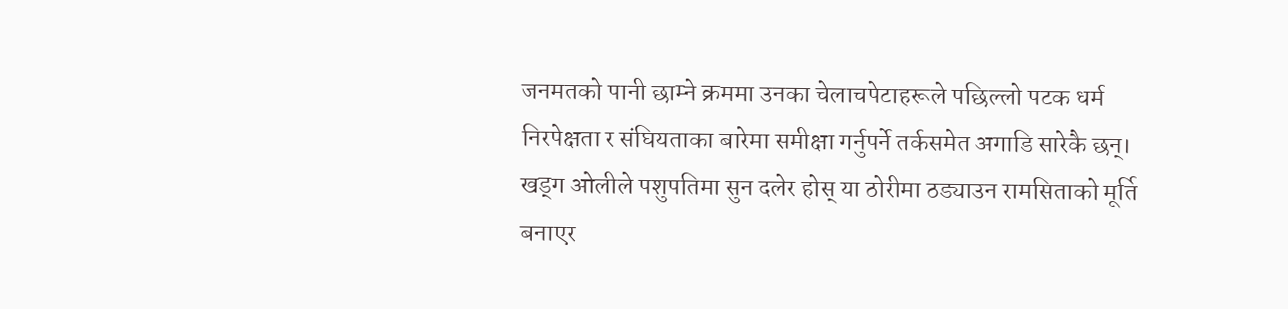जनमतको पानी छाम्ने क्रममा उनका चेलाचपेटाहरूले पछिल्लो पटक धर्म निरपेक्षता र संघियताका बारेमा समीक्षा गर्नुपर्ने तर्कसमेत अगाडि सारेकै छन्। खड्ग ओलीले पशुपतिमा सुन दलेर होस् या ठोरीमा ठड्याउन रामसिताको मूर्ति बनाएर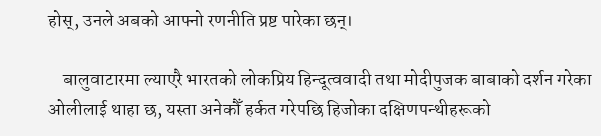होस्, उनले अबको आफ्नो रणनीति प्रष्ट पारेका छन्।

    बालुवाटारमा ल्याएरै भारतको लोकप्रिय हिन्दूत्ववादी तथा मोदीपुजक बाबाको दर्शन गरेका ओलीलाई थाहा छ, यस्ता अनेकौँ हर्कत गरेपछि हिजोका दक्षिणपन्थीहरूको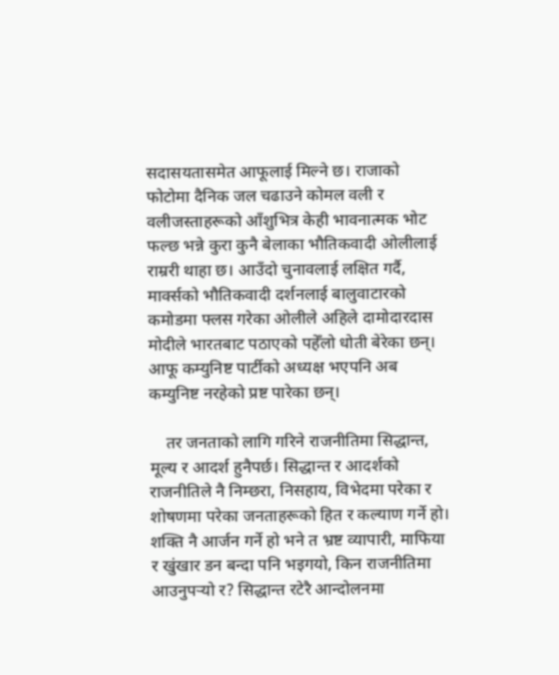सदासयतासमेत आफूलाई मिल्ने छ। राजाको फोटोमा दैनिक जल चढाउने कोमल वली र वलीजस्ताहरूको आँशुभित्र केही भावनात्मक भोट फल्छ भन्ने कुरा कुनै बेलाका भौतिकवादी ओलीलाई राम्ररी थाहा छ। आउँदो चुनावलाई लक्षित गर्दै, मार्क्सको भौतिकवादी दर्शनलाई बालुवाटारको कमोडमा फ्लस गरेका ओलीले अहिले दामोदारदास मोदीले भारतबाट पठाएको पहेँलो धोती बेरेका छन्। आफू कम्युनिष्ट पार्टीको अध्यक्ष भएपनि अब कम्युनिष्ट नरहेको प्रष्ट पारेका छन्।

    तर जनताको लागि गरिने राजनीतिमा सिद्धान्त, मूल्य र आदर्श हुनैपर्छ। सिद्धान्त र आदर्शको राजनीतिले नै निम्छरा, निसहाय, विभेदमा परेका र शोषणमा परेका जनताहरूको हित र कल्याण गर्ने हो। शक्ति नै आर्जन गर्ने हो भने त भ्रष्ट व्यापारी, माफिया र खुंखार डन बन्दा पनि भइगयो, किन राजनीतिमा आउनुपर्‍यो र? सिद्धान्त रटेरै आन्दोलनमा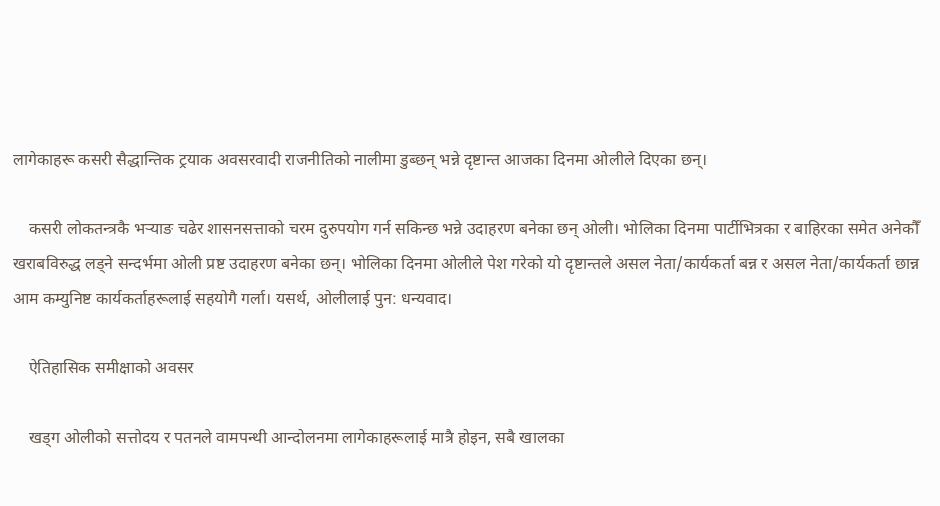लागेकाहरू कसरी सैद्धान्तिक ट्रयाक अवसरवादी राजनीतिको नालीमा डुब्छन् भन्ने दृष्टान्त आजका दिनमा ओलीले दिएका छन्।

    कसरी लोकतन्त्रकै भर्‍याङ चढेर शासनसत्ताको चरम दुरुपयोग गर्न सकिन्छ भन्ने उदाहरण बनेका छन् ओली। भोलिका दिनमा पार्टीभित्रका र बाहिरका समेत अनेकौँ खराबविरुद्ध लड्ने सन्दर्भमा ओली प्रष्ट उदाहरण बनेका छन्। भोलिका दिनमा ओलीले पेश गरेको यो दृष्टान्तले असल नेता/कार्यकर्ता बन्न र असल नेता/कार्यकर्ता छान्न आम कम्युनिष्ट कार्यकर्ताहरूलाई सहयोगै गर्ला। यसर्थ, ओलीलाई पुन: धन्यवाद।

    ऐतिहासिक समीक्षाको अवसर

    खड्ग ओलीको सत्तोदय र पतनले वामपन्थी आन्दोलनमा लागेकाहरूलाई मात्रै होइन, सबै खालका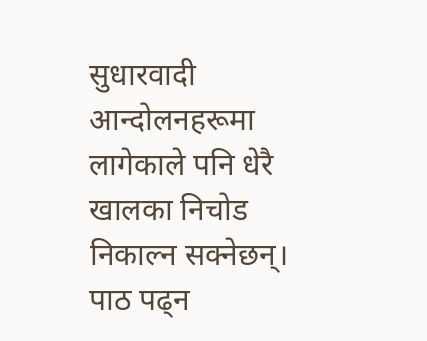सुधारवादी आन्दोलनहरूमा लागेकाले पनि धेरै खालका निचोड निकाल्न सक्नेछन्। पाठ पढ्न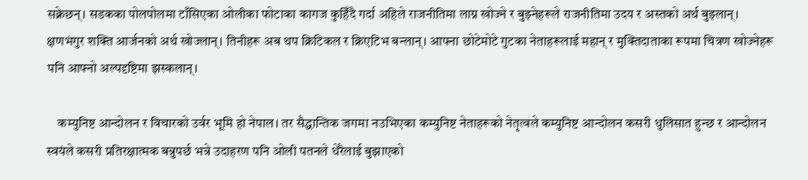सक्नेछन्। सडकका पोलपोलमा टाँसिएका ओलीका फोटाका कागज कुहिँदै गर्दा अहिले राजनीतिमा लाग्न खोज्ने र बुझ्नेहरूले राजनीतिमा उदय र अस्तको अर्थ बुझ्लान्। क्षणभंगुर शक्ति आर्जनको अर्थ खोज्लान्। तिनीहरू अब थप क्रिटिकल र क्रिएटिभ बन्लान्। आफ्ना छोटेमोटे गुटका नेताहरूलाई महान् र मुक्तिदाताका रूपमा चित्रण खोज्नेहरू पनि आफ्नो अल्पदृष्टिमा झस्कलान्।

    कम्युनिष्ट आन्दोलन र विचारको उर्वर भूमि हो नेपाल। तर सैद्धान्तिक जगमा नउभिएका कम्युनिष्ट नेताहरूको नेतृत्वले कम्युनिष्ट आन्दोलन कसरी धुलिसात हुन्छ र आन्दोलन स्वयंले कसरी प्रतिरक्षात्मक बन्नुपर्छ भन्ने उदाहरण पनि ओली पतनले धेरैलाई बुझाएको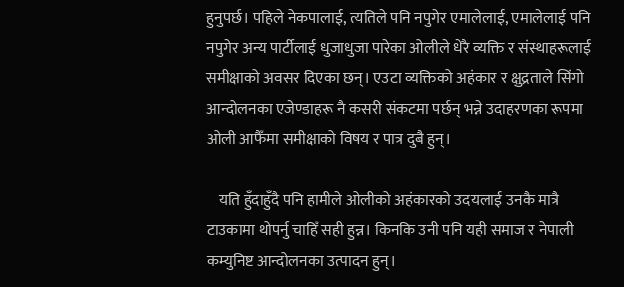हुनुपर्छ। पहिले नेकपालाई, त्यतिले पनि नपुगेर एमालेलाई, एमालेलाई पनि नपुगेर अन्य पार्टीलाई धुजाधुजा पारेका ओलीले धेरै व्यक्ति र संस्थाहरूलाई समीक्षाको अवसर दिएका छन्। एउटा व्यक्तिको अहंकार र क्षुद्रताले सिंगो आन्दोलनका एजेण्डाहरू नै कसरी संकटमा पर्छन् भन्ने उदाहरणका रूपमा ओली आफैँमा समीक्षाको विषय र पात्र दुबै हुन्।

    यति हुँदाहुँदै पनि हामीले ओलीको अहंकारको उदयलाई उनकै मात्रै टाउकामा थोपर्नु चाहिँ सही हुन्न। किनकि उनी पनि यही समाज र नेपाली कम्युनिष्ट आन्दोलनका उत्पादन हुन्।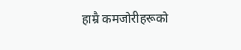हाम्रै कमजोरीहरूको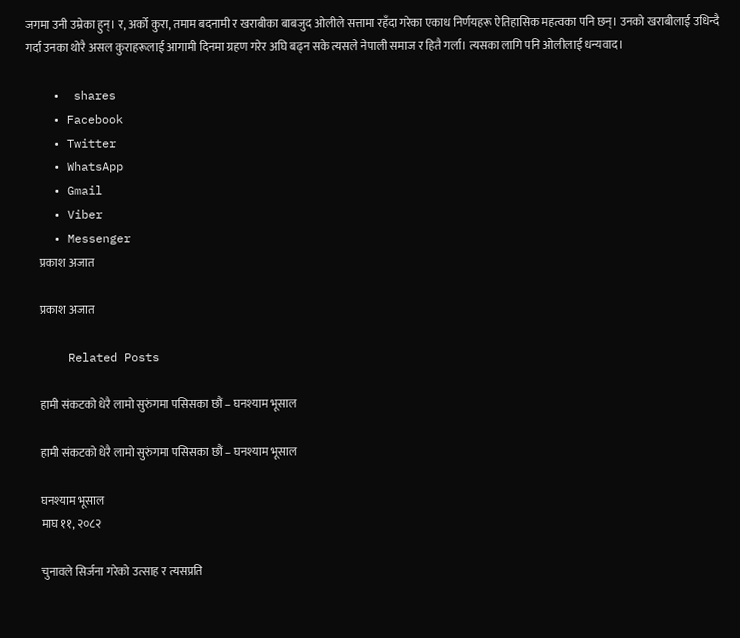जगमा उनी उम्रेका हुन्। र, अर्को कुरा, तमाम बदनामी र खराबीका बाबजुद ओलीले सत्तामा रहँदा गरेका एकाध निर्णयहरू ऐतिहासिक महत्वका पनि छन्। उनको खराबीलाई उधिन्दै गर्दा उनका थोरै असल कुराहरूलाई आगामी दिनमा ग्रहण गरेर अघि बढ्न सके त्यसले नेपाली समाज र हितै गर्ला। त्यसका लागि पनि ओलीलाई धन्यवाद।

    •  shares
    • Facebook
    • Twitter
    • WhatsApp
    • Gmail
    • Viber
    • Messenger
      प्रकाश अजात

      प्रकाश अजात

      Related Posts

      हामी संकटको धेरै लामो सुरुंगमा पसिसका छौं – घनश्याम भूसाल

      हामी संकटको धेरै लामो सुरुंगमा पसिसका छौं – घनश्याम भूसाल

      घनश्याम भूसाल
      माघ ११, २०८२

      चुनावले सिर्जना गरेको उत्साह र त्यसप्रति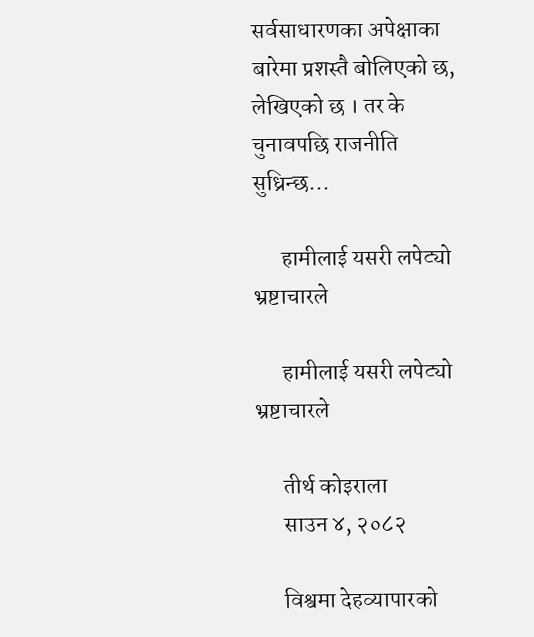सर्वसाधारणका अपेक्षाका बारेमा प्रशस्तै बोलिएको छ, लेखिएको छ । तर के चुनावपछि राजनीति सुध्रिन्छ...

      हामीलाई यसरी लपेट्यो भ्रष्टाचारले

      हामीलाई यसरी लपेट्यो भ्रष्टाचारले

      तीर्थ कोइराला
      साउन ४, २०८२

      विश्वमा देहव्यापारको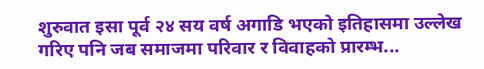शुरुवात इसा पूर्व २४ सय वर्ष अगाडि भएको इतिहासमा उल्लेख गरिए पनि जब समाजमा परिवार र विवाहको प्रारम्भ...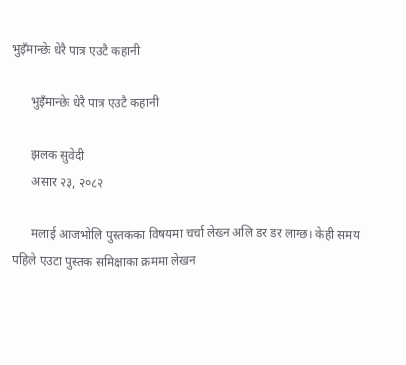भुइँमान्छेः धेरै पात्र एउटै कहानी

      भुइँमान्छेः धेरै पात्र एउटै कहानी

      झलक सुवेदी
      असार २३, २०८२

      मलाई आजभोलि पुस्तकका विषयमा चर्चा लेख्न अलि डर डर लाग्छ। केही समय पहिले एउटा पुस्तक समिक्षाका क्रममा लेखन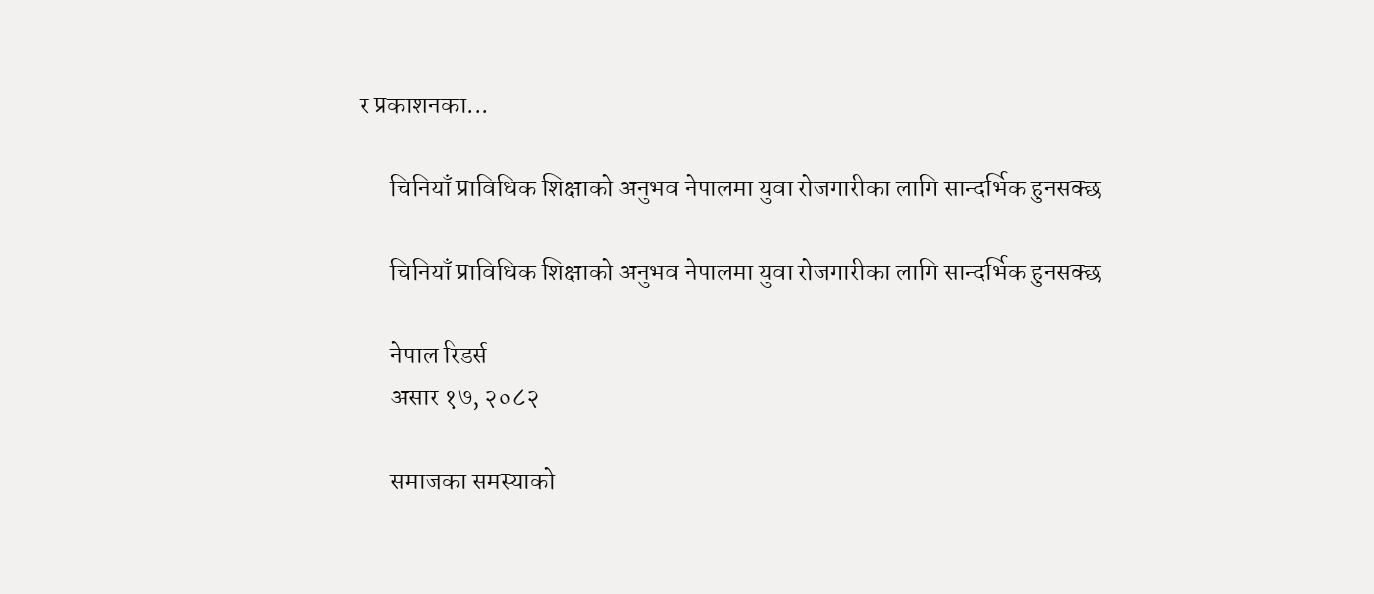र प्रकाशनका...

      चिनियाँ प्राविधिक शिक्षाको अनुभव नेपालमा युवा रोजगारीका लागि सान्दर्भिक हुनसक्छ

      चिनियाँ प्राविधिक शिक्षाको अनुभव नेपालमा युवा रोजगारीका लागि सान्दर्भिक हुनसक्छ

      नेपाल रिडर्स
      असार १७, २०८२

      समाजका समस्याको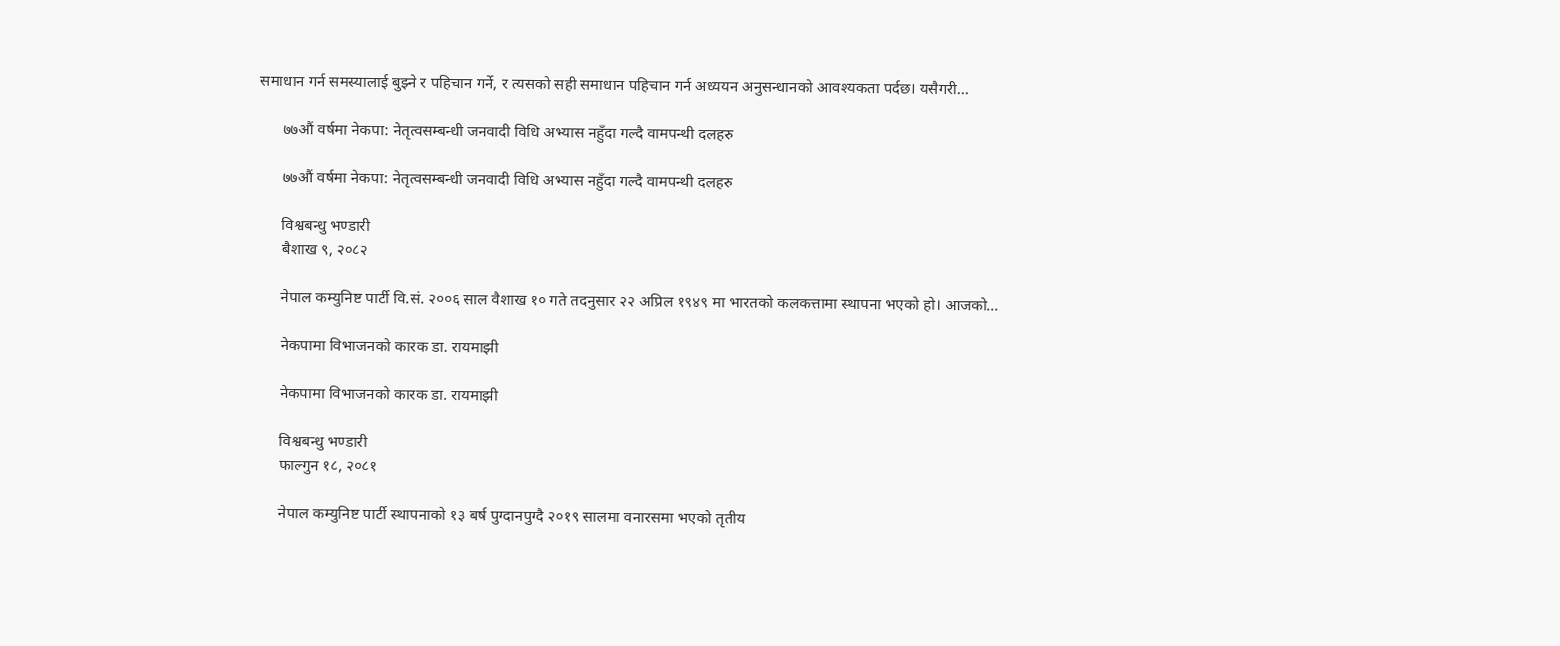समाधान गर्न समस्यालाई बुझ्ने र पहिचान गर्ने, र त्यसको सही समाधान पहिचान गर्न अध्ययन अनुसन्धानको आवश्यकता पर्दछ। यसैगरी...

      ७७औं वर्षमा नेकपा: नेतृत्वसम्बन्धी जनवादी विधि अभ्यास नहुँदा गल्दै वामपन्थी दलहरु

      ७७औं वर्षमा नेकपा: नेतृत्वसम्बन्धी जनवादी विधि अभ्यास नहुँदा गल्दै वामपन्थी दलहरु

      विश्वबन्धु भण्डारी
      बैशाख ९, २०८२

      नेपाल कम्युनिष्ट पार्टी वि.सं. २००६ साल वैशाख १० गते तदनुसार २२ अप्रिल १९४९ मा भारतको कलकत्तामा स्थापना भएको हो। आजको...

      नेकपामा विभाजनको कारक डा. रायमाझी

      नेकपामा विभाजनको कारक डा. रायमाझी

      विश्वबन्धु भण्डारी
      फाल्गुन १८, २०८१

      नेपाल कम्युनिष्ट पार्टी स्थापनाको १३ बर्ष पुग्दानपुग्दै २०१९ सालमा वनारसमा भएको तृतीय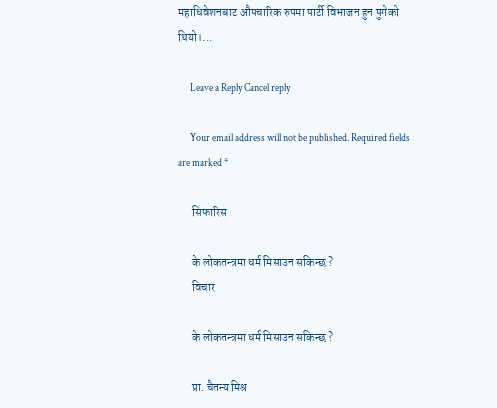महाधिवेशनबाट औपचारिक रुपमा पार्टी विभाजन हुन पुगेको थियो।...

      Leave a Reply Cancel reply

      Your email address will not be published. Required fields are marked *

      सिफारिस

      के लोकतन्त्रमा धर्म मिसाउन सकिन्छ ?
      विचार

      के लोकतन्त्रमा धर्म मिसाउन सकिन्छ ?

      प्रा. चैतन्य मिश्र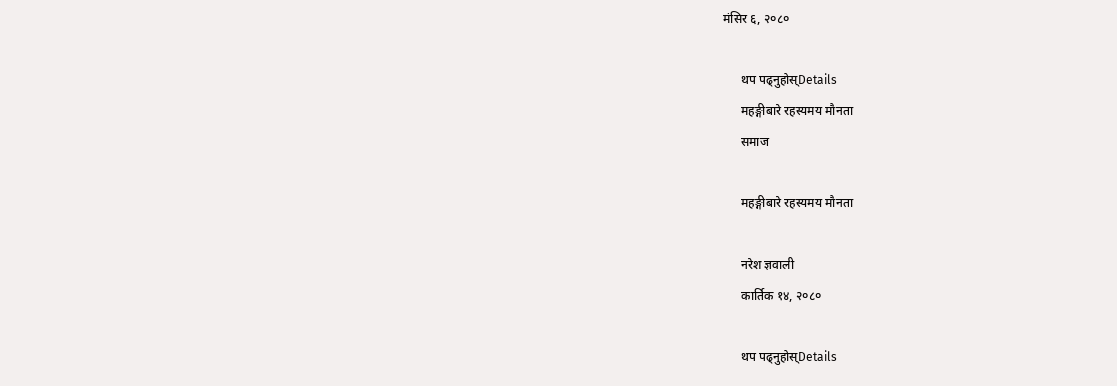मंसिर ६, २०८०

      थप पढ्नुहोस्Details
      महङ्गीबारे रहस्यमय मौनता
      समाज

      महङ्गीबारे रहस्यमय मौनता

      नरेश ज्ञवाली
      कार्तिक १४, २०८०

      थप पढ्नुहोस्Details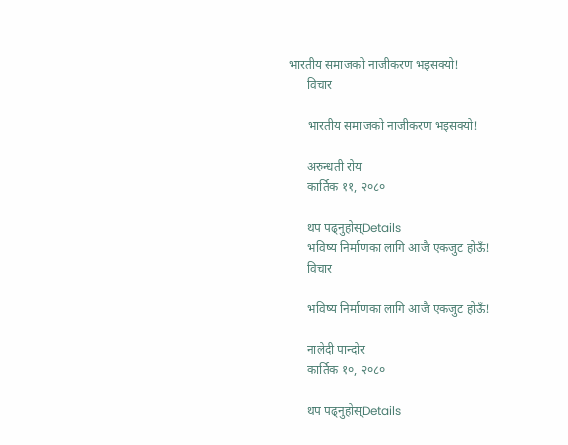भारतीय समाजको नाजीकरण भइसक्यो!
      विचार

      भारतीय समाजको नाजीकरण भइसक्यो!

      अरुन्धती रोय
      कार्तिक ११, २०८०

      थप पढ्नुहोस्Details
      भविष्य निर्माणका लागि आजै एकजुट होऊँ!
      विचार

      भविष्य निर्माणका लागि आजै एकजुट होऊँ!

      नालेदी पान्दोर
      कार्तिक १०, २०८०

      थप पढ्नुहोस्Details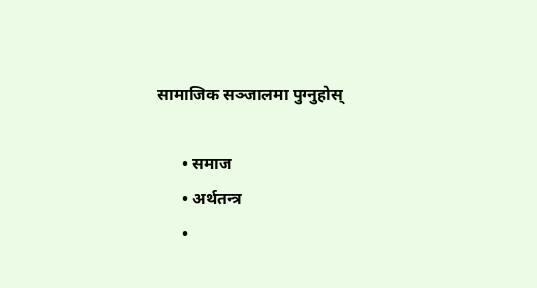सामाजिक सञ्जालमा पुग्नुहोस्

      • समाज
      • अर्थतन्त्र
      •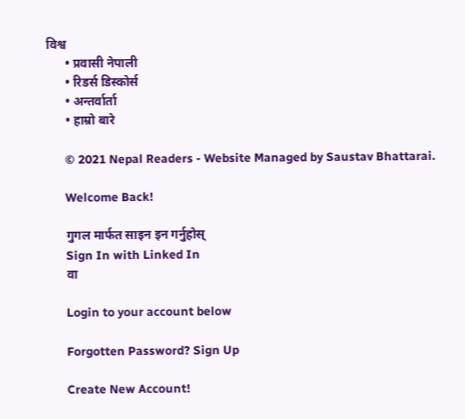विश्व
      • प्रवासी नेपाली
      • रिडर्स डिस्कोर्स
      • अन्तर्वार्ता
      • हाम्रो बारे

      © 2021 Nepal Readers - Website Managed by Saustav Bhattarai.

      Welcome Back!

      गुगल मार्फत साइन इन गर्नुहोस्
      Sign In with Linked In
      वा

      Login to your account below

      Forgotten Password? Sign Up

      Create New Account!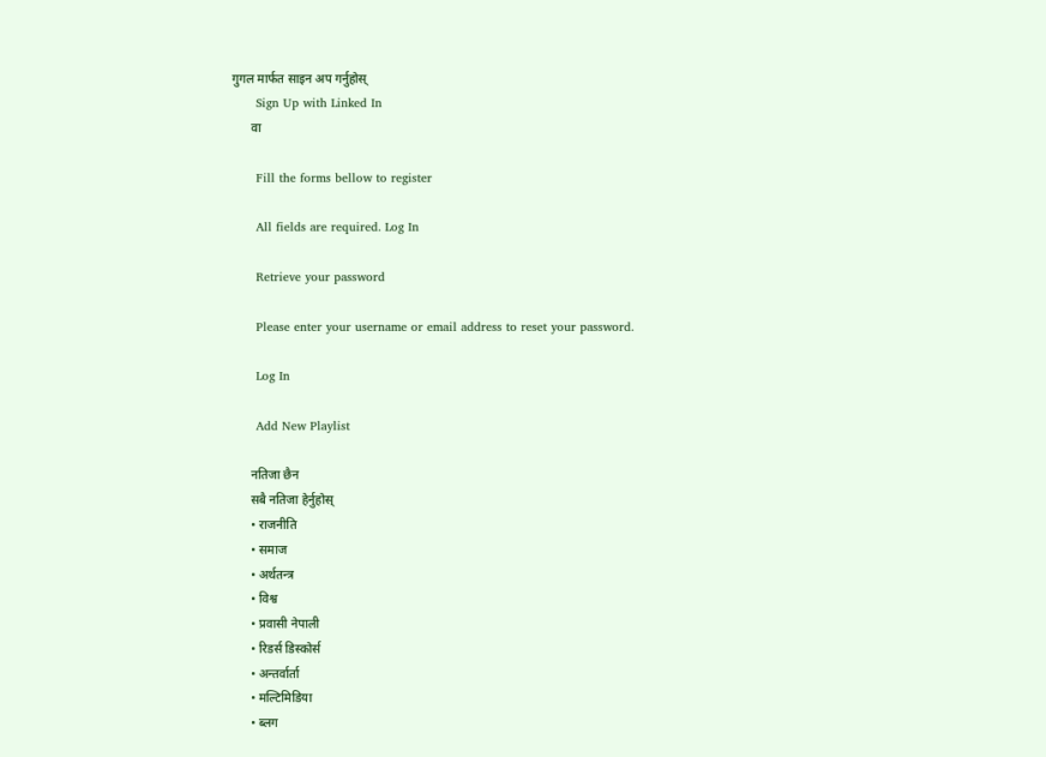गुगल मार्फत साइन अप गर्नुहोस्
      Sign Up with Linked In
      वा

      Fill the forms bellow to register

      All fields are required. Log In

      Retrieve your password

      Please enter your username or email address to reset your password.

      Log In

      Add New Playlist

      नतिजा छैन
      सबै नतिजा हेर्नुहोस्
      • राजनीति
      • समाज
      • अर्थतन्त्र
      • विश्व
      • प्रवासी नेपाली
      • रिडर्स डिस्कोर्स
      • अन्तर्वार्ता
      • मल्टिमिडिया
      • ब्लग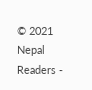© 2021 Nepal Readers -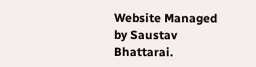Website Managed by Saustav Bhattarai.